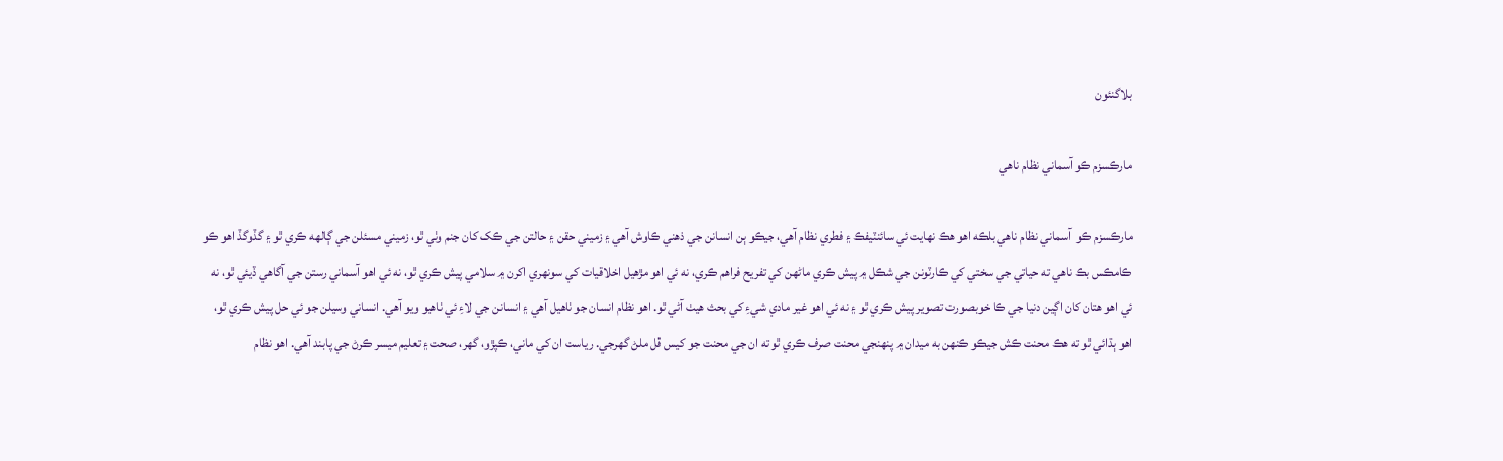بلاگنئون

مارڪسزم ڪو آسماني نظام ناهي

مارڪسزم ڪو  آسماني نظام ناهي بلڪه اهو هڪ نهايت ئي سائنٽيفڪ ۽ فطري نظام آهي، جيڪو ٻن انسانن جي ذھني ڪاوش آهي ۽ زميني حقن ۽ حالتن جي ڪک کان جنم وٺي ٿو، زميني مسئلن جي ڳالهه ڪري ٿو ۽ گڏوگڏ اهو ڪو ڪامڪس بڪ ناهي ته حياتي جي سختي کي ڪارٽونن جي شڪل ۾ پيش ڪري ماڻهن کي تفريح فراهم ڪري، نه ئي اهو مڙهيل اخلاقيات کي سونهري اکرن ۾ سلامي پيش ڪري ٿو، نه ئي اهو آسماني رستن جي آگاھي ڏيئي ٿو، نه ئي اهو هتان کان اڳين دنيا جي ڪا خوبصورت تصوير پيش ڪري ٿو ۽ نه ئي اهو غير مادي شيءِ کي بحث ھيٺ آڻي ٿو. اهو نظام انسان جو ٺاھيل آهي ۽ انسانن جي لاءِ ئي ٺاهيو ويو آهي. انساني وسيلن جو ئي حل پيش ڪري ٿو، اهو ٻڌائي ٿو ته هڪ محنت ڪش جيڪو ڪنهن به ميدان ۾ پنهنجي محنت صرف ڪري ٿو ته ان جي محنت جو کيس ڦل ملڻ گهرجي. رياست ان کي ماني، ڪپڙو، گهر، صحت ۽ تعليم ميسر ڪرڻ جي پابند آهي. اهو نظام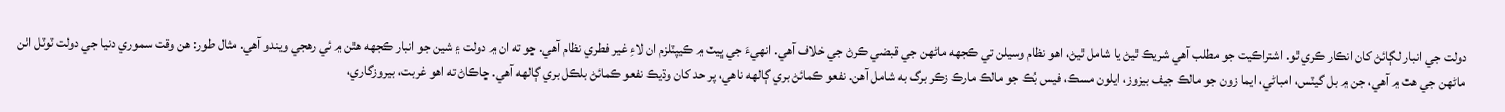دولت جي انبار لڳائڻ کان انڪار ڪري ٿو. اشتراڪيت جو مطلب آهي شريڪ ٿيڻ يا شامل ٿيڻ، اهو نظام وسيلن تي ڪجهه ماڻهن جي قبضي ڪرڻ جي خلاف آهي. انهيءَ جي ڀيٽ ۾ ڪيپٽلزم ان لاءِ غير فطري نظام آهي. ڇو ته ان ۾ دولت ۽ شين جو انبار ڪجهه هٿن ۾ ئي رهجي ويندو آهي. مثال طور: هن وقت سموري دنيا جي دولت ٽوٽل اٺن ماڻهن جي هٿ ۾ آهي، جن ۾ بل گيٽس، امباڻي، ايما زون جو مالڪ جيف بيزوز، ايلون مسڪ، فيس بُڪ جو مالڪ مارڪ زڪر برگ به شامل آهن. نفعو ڪمائڻ بري ڳالھه ناھي، پر حد کان وڌيڪ نفعو ڪمائڻ بلڪل بري ڳالھه آهي. ڇاڪاڻ ته اهو غربت، بيروزگاري،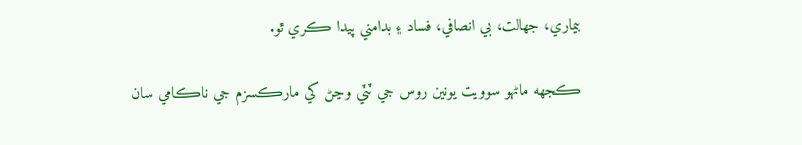بيماري، جهالت، بي انصافي، فساد ۽ بدامني پيدا ڪري ٿو.

ڪجهه ماڻهو سوويت يونين روس جي ٽٽي وڃڻ کي مارڪسزم جي ناڪامي سان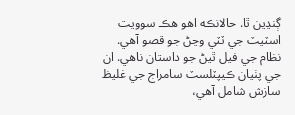ڳنڍين ٿا. حالانڪه اهو هڪ سوويت اسٽيٽ جي ٽٽي وڃڻ جو قصو آهي. نظام جي فيل ٿيڻ جو داستان ناهي. ان جي پٺيان ڪيپٽلسٽ سامراج جي غليظ سازش شامل آهي،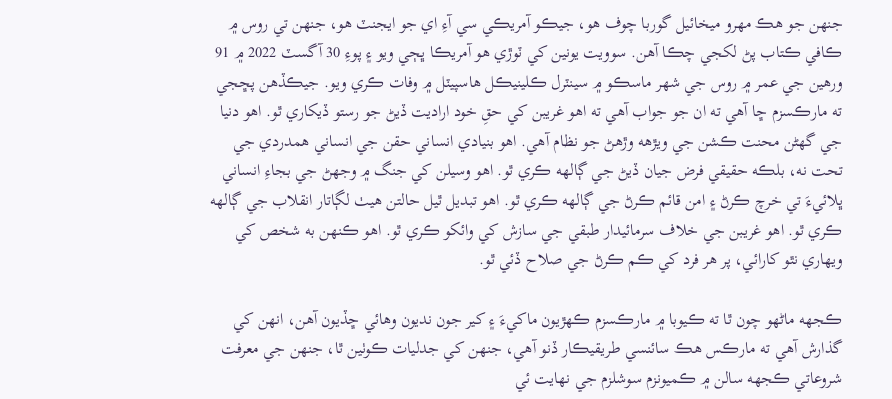جنهن جو هڪ مهرو ميخائيل گوربا چوف هو، جيڪو آمريڪي سي آءِ اي جو ايجنٽ هو، جنهن تي روس ۾ ڪافي ڪتاب پڻ لکجي چڪا آهن. سوويت يونين کي ٽوڙي هو آمريڪا ڀڄي ويو ۽ پوءِ 30 آگسٽ 2022 ۾ 91 ورهين جي عمر ۾ روس جي شهر ماسڪو ۾ سينٽرل ڪلينيڪل هاسپيٽل ۾ وفات ڪري ويو. جيڪڏهن پڇجي ته مارڪسزم ڇا آهي ته ان جو جواب آهي ته اهو غريبن کي حقِ خود اراديت ڏيڻ جو رستو ڏيکاري ٿو. اهو دنيا جي گهڻن محنت ڪشن جي ويڙهه وڙهڻ جو نظام آهي. اهو بنيادي انساني حقن جي انساني همدردي جي تحت نه، بلڪه حقيقي فرض جيان ڏيڻ جي ڳالھه ڪري ٿو. اهو وسيلن کي جنگ ۾ وجهڻ جي بجاءِ انساني ڀلائيءَ تي خرچ ڪرڻ ۽ امن قائم ڪرڻ جي ڳالھه ڪري ٿو. اهو تبديل ٿيل حالتن هيٺ لڳاتار انقلاب جي ڳالھه ڪري ٿو. اهو غريبن جي خلاف سرمائيدار طبقي جي سازش کي وائکو ڪري ٿو. اهو ڪنهن به شخص کي ويهاري نٿو کارائي، پر هر فرد کي ڪم ڪرڻ جي صلاح ڏئي ٿو.

ڪجهه ماڻهو چون ٿا ته ڪيوبا ۾ مارڪسزم ڪهڙيون ماکيءَ ۽ کير جون نديون وهائي ڇڏيون آهن، انهن کي گذارش آهي ته مارڪس هڪ سائنسي طريقيڪار ڏنو آهي، جنهن کي جدليات ڪوٺين ٿا، جنهن جي معرفت شروعاتي ڪجهه سالن ۾ ڪميونزم سوشلزم جي نهايت ئي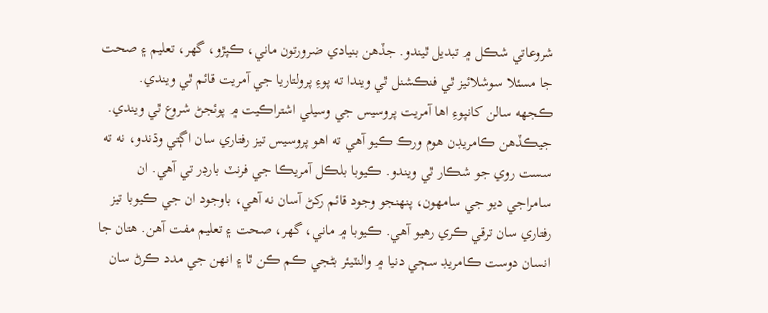شروعاتي شڪل ۾ تبديل ٿيندو. جڏهن بنيادي ضرورتون ماني، ڪپڙو، گهر، تعليم ۽ صحت جا مسئلا سوشلائيز ٿي فنڪشنل ٿي ويندا ته پوءِ پرولتاريا جي آمريت قائم ٿي ويندي. ڪجهه سالن کانپوءِ اها آمريت پروسيس جي وسيلي اشتراڪيت ۾ پوئجڻ شروع ٿي ويندي. جيڪڏهن ڪامريڊن هوم ورڪ ڪيو آهي ته اهو پروسيس تيز رفتاري سان اڳتي وڌندو، نه ته سست روي جو شڪار ٿي ويندو. ڪيوبا بلڪل آمريڪا جي فرنٽ بارڊر تي آهي. ان سامراجي ديو جي سامهون، پنهنجو وجود قائم رکڻ آسان نه آهي، باوجود ان جي ڪيوبا تيز رفتاري سان ترقي ڪري رهيو آهي. ڪيوبا ۾ ماني، گهر، صحت ۽ تعليم مفت آهن. هتان جا انسان دوست ڪامريڊ سڄي دنيا ۾ والنٽيئر بڻجي ڪم ڪن ٿا ۽ انهن جي مدد ڪرڻ سان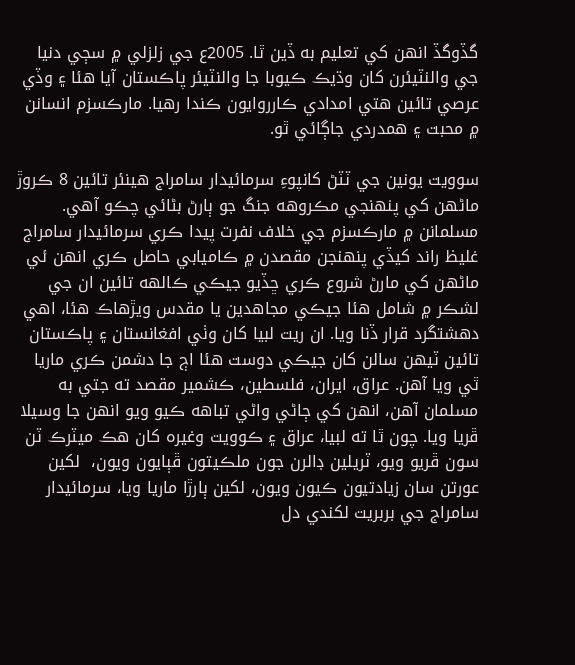گڏوگڏ انهن کي تعليم به ڏين ٿا. 2005ع جي زلزلي ۾ سڄي دنيا جي والنٽيئرن کان وڌيڪ ڪيوبا جا والنٽيئر پاڪستان آيا هئا ۽ وڏي عرصي تائين هتي امدادي ڪارروايون ڪندا رهيا. مارڪسزم انسانن ۾ محبت ۽ همدردي جاڳائي ٿو.

سوويت يونين جي ٽٽڻ کانپوءِ سرمائيدار سامراج هينئر تائين 8 ڪروڙ ماڻهن کي پنهنجي مڪروهه جنگ جو ٻارڻ بڻائي چڪو آهي. مسلمانن ۾ مارڪسزم جي خلاف نفرت پيدا ڪري سرمائيدار سامراج غليظ راند کيڏي پنهنجن مقصدن ۾ ڪاميابي حاصل ڪري انهن ئي ماڻهن کي مارڻ شروع ڪري ڇڏيو جيڪي ڪالهه تائين ان جي لشڪر ۾ شامل هئا جيڪي مجاهدين يا مقدس ويڙهاڪ هئا، اهي دهشتگرد قرار ڏنا ويا. ان ريت لبيا کان وٺي افغانستان ۽ پاڪستان تائين ٽيھن سالن کان جيڪي دوست هئا اڄ جا دشمن ڪري ماريا ٿي ويا آهن. عراق، ايران، فلسطين، ڪشمير مقصد ته جتي به مسلمان آهن، انهن کي ڄاڻي واڻي تباهه ڪيو ويو انهن جا وسيلا ڦريا ويا. چون ٿا ته لبيا، عراق ۽ ڪوويت وغيره کان هڪ ميٽرڪ ٽن سون ڦريو ويو، ٽريلين ڊالرن جون ملڪيتون ڦٻايون ويون،  لکين عورتن سان زيادتيون ڪيون ويون، لکين ٻارڙا ماريا ويا، سرمائيدار سامراج جي بربريت لکندي دل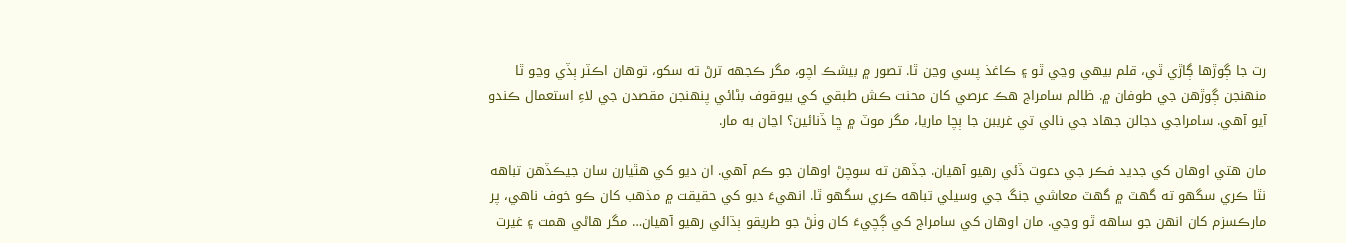رت جا ڳوڙها ڳاڙي ٿي، قلم بيهي وڃي ٿو ۽ ڪاغذ پسي وڃن ٿا. تصور ۾ بيشڪ اچو، مگر ڪجهه ترڻ ته سکو، توهان اڪٽر ٻڏي وڃو ٿا منهنجن ڳوڙهن جي طوفان ۾. ظالم سامراج هڪ عرصي کان محنت ڪش طبقي کي بيوقوف بڻائي پنهنجن مقصدن جي لاءِ استعمال ڪندو آيو آهي. سامراجي دجالن جهاد جي نالي تي غريبن جا ٻچا ماريا، مگر موٽ ۾ ڇا ڏنائين؟ اڃان به مار.

مان هتي اوهان کي جديد فڪر جي دعوت ڏئي رهيو آهيان. جڏهن ته سوچڻ اوهان جو ڪم آهي. ان ديو کي هٿيارن سان جيڪڏهن تباهه نٿا ڪري سگهو ته گهٽ ۾ گهٽ معاشي جنگ جي وسيلي تباهه ڪري سگهو ٿا. انهيءَ ديو کي حقيقت ۾ مذهب کان ڪو خوف ناهي، پر مارڪسزم کان انهن جو ساهه ٿو وڃي. مان اوهان کي سامراج کي ڳچيءَ کان وٺڻ جو طريقو ٻڌائي رهيو آهيان… مگر هاڻي همت ۽ غيرت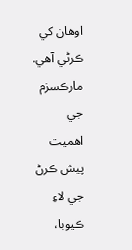اوهان کي ڪرڻي آهي. مارڪسزم جي اهميت پيش ڪرڻ جي لاءِ ڪيوبا،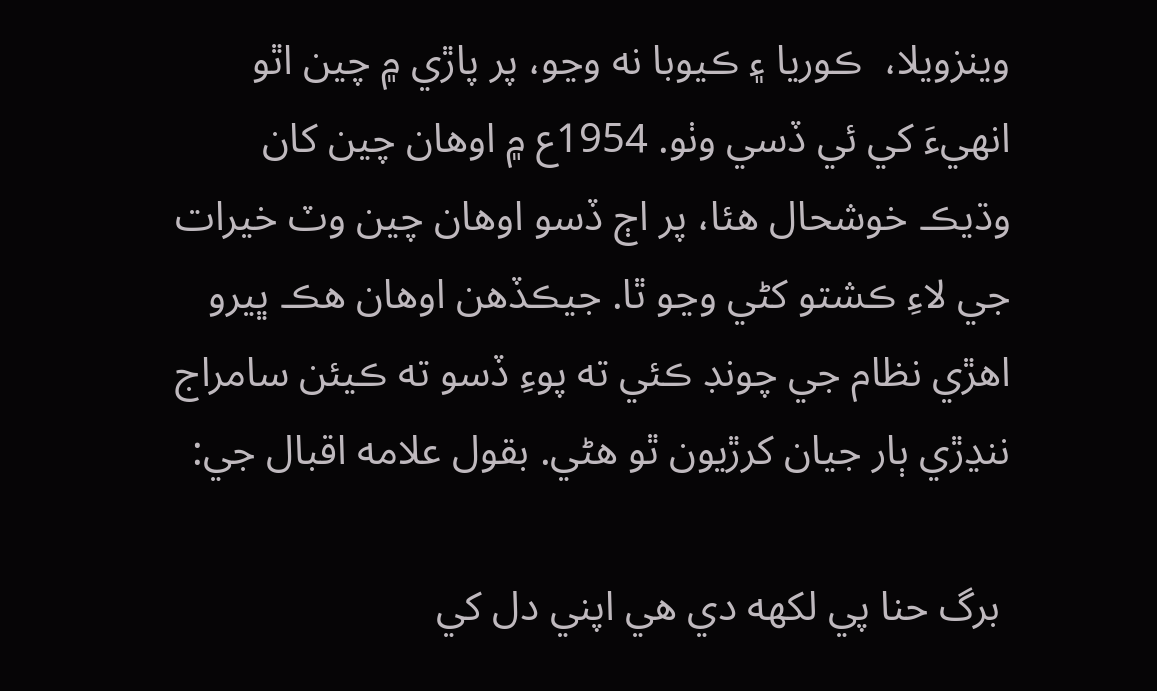وينزويلا،  ڪوريا ۽ ڪيوبا نه وڃو، پر پاڙي ۾ چين اٿو انهيءَ کي ئي ڏسي وٺو. 1954ع ۾ اوهان چين کان وڌيڪ خوشحال هئا، پر اڄ ڏسو اوهان چين وٽ خيرات جي لاءِ ڪشتو کڻي وڃو ٿا. جيڪڏهن اوهان هڪ ڀيرو اهڙي نظام جي چونڊ ڪئي ته پوءِ ڏسو ته ڪيئن سامراج ننڍڙي ٻار جيان کرڙيون ٿو هڻي. بقول علامه اقبال جي:

 برگ حنا پي لکهه دي هي اپني دل کي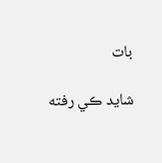بات

شايد ڪي رفته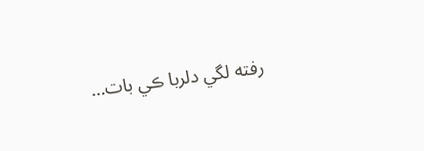رفته لگي دلربا ڪي بات…